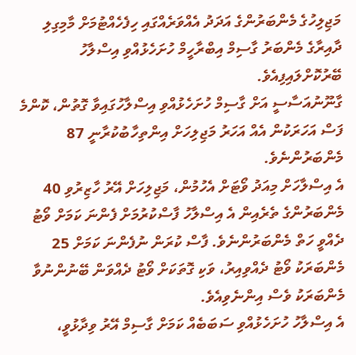މަޖިލިހުގެ މެންބަރުންގެ އަދަދު އެއްވަރެއްގައި ހިފެހެއްޓުމަށް މާމިގިލި ދާއިރާގެ މެންބަރު ގާސިމް އިބްރާހީމް ހުށަހެޅުއްވި އިސްލާހު ބޭރުކޮށްލައިފިއެވެ.
ގާނޫނުއަސާސީ އަށް ގާސިމް ހުށަހެޅުއްވި އިސްލާހުގައިވާ ގޮތުން، ކޮންމެ ފަސް އަހަރަކުން އެއް އަހަރު މަޖިލިހަށް އިންތިހާބުކުރާނީ 87 މެންބަރުންނެވެ.
އެ އިސްލާހަށް މިއަދު ވޯޓަށް އެހުމުން، މަޖިލިހަށް އޭރު ހާޒިރުވި 40 މެންބަރުންގެ ތެރެއިން އެ އިސްލާހު ފާސްކުރުމަށް ފެންނަ ކަމަށް ވޯޓު ދެއްވީ ހަތް މެންބަރުންނެވެ. ފާސް ކުރަން ނުފެންނަ ކަމަށް 25 މެންބަރަކު ވޯޓު ދެއްވިއިރު، ވަކި ގޮތަކަށް ވޯޓު ދެއްވަން ބޭނުންނުވާ މެންބަރަކު ވެސް އިންނެވިއެވެ.
އެ އިސްލާހު ހުށަހެޅުއްވި ސަބަބެއް ކަމަށް ގާސިމް އޭރު ވިދާޅުވީ،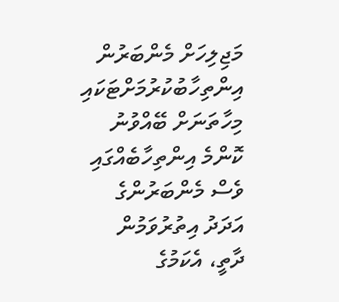މަޖިލިހަށް މެންބަރުން އިންތިހާބުކުރުމަށްޓަކައި މިހާތަނަށް ބޭއްވުނު ކޮންމެ އިންތިހާބެއްގައި ވެސް މެންބަރުންގެ އަދަދު އިތުރުވަމުން ދާތީ، އެކަމުގެ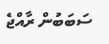ސަބަބުން ރާއްޖެ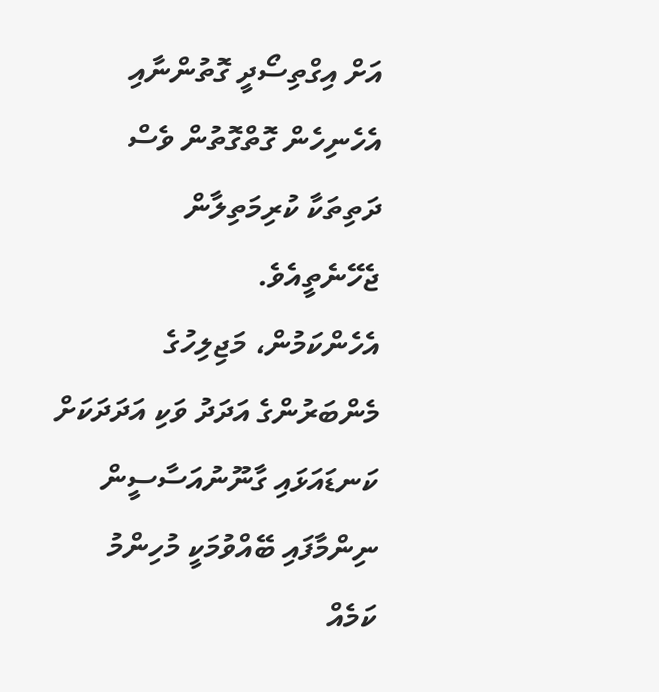އަށް އިގްތިސޯދީ ގޮތުންނާއި އެހެނިހެން ގޮތްގޮތުން ވެސް ދަތިތަކާ ކުރިމަތިލާން ޖެހޭނެތީއެވެ.
އެހެންކަމުން، މަޖިލިހުގެ މެންބަރުންގެ އަދަދު ވަކި އަދަދަކަށް ކަނޑައަޅައި ގާނޫނުއަސާސީން ނިންމާފައި ބޭއްވުމަކީ މުހިންމު ކަމެއް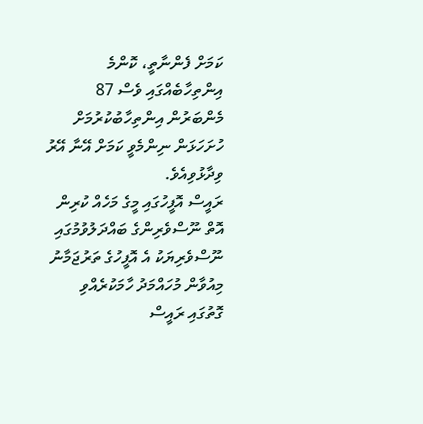ކަމަށް ފެންނާތީ، ކޮންމެ އިންތިހާބެއްގައި ވެސް 87 މެންބަރުން އިންތިހާބުކުރުމަށް ހުށަހަޅަން ނިންމެވީ ކަމަށް އޭނާ އޭރު ވިދާޅުވިއެވެ.
ރައީސް އޮފީހުގައި މީގެ މަހެއް ކުރިން އޮތް ނޫސްވެރިންގެ ބައްދަލުވުމުގައި ނޫސްވެރިޔަކު އެ އޮފީހުގެ ތަރުޖަމާނު މިއުވާން މުހައްމަދު ހާމަކުރެއްވި ގޮތުގައި ރައީސް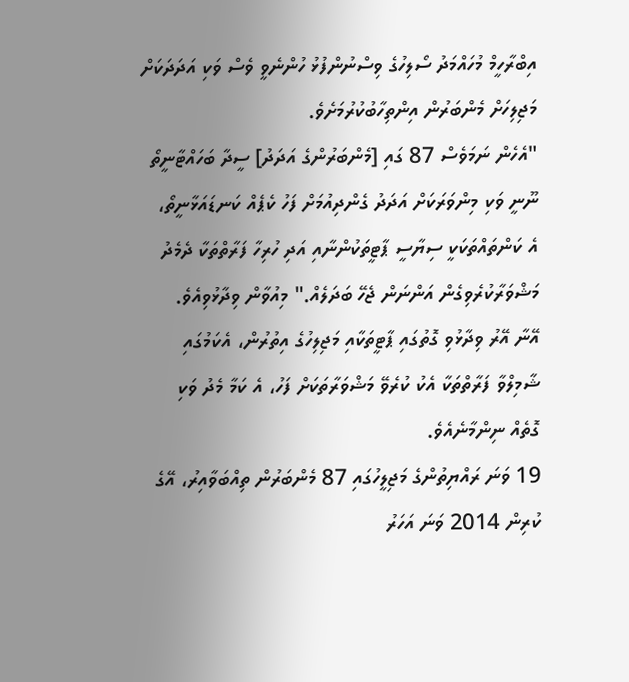އިބްރާހީމް މުހައްމަދު ސޯލިހުގެ ވިސްނުންފުޅު ހުންނެވީ ވެސް ވަކި އަދަދަކަށް މަޖިލިހަށް މެންބަރުން އިންތިހާބުކުރުމަށެވެ.
"އެހެން ނަމަވެސް 87 ގައި [މެންބަރުންގެ އަދަދު] ސީދާ ބަހައްޓާނީތޯ ނޫނީ ވަކި މިންވަރަކަށް އަދަދު ގެންދިއުމަށް ފަހު ކެޕެއް ކަނޑައަޅާނީތޯ، އެ ކަންތައްތަކަކީ ސިޔާސީ ޕާޓީތަކުންނާއި އަދި ހުރިހާ ފަރާތްތަކާ ދެމެދު މަޝްވަރާކުރެވިގެން އަންނަން ޖެހޭ ބަދަލެއް." މިއުވާން ވިދާޅުވިއެވެ.
އޭނާ އޭރު ވިދާޅުވި ގޮތުގައި ޕާޓީތަކާއި މަޖިލިހުގެ އިތުރުން، އެކަމުގައި ޝާމިލްވާ ފަރާތްތަކާ އެކު ކުރެވޭ މަޝްވަރާތަކަށް ފަހު، އެ ކަމާ މެދު ވަކި ގޮތެއް ނިންމާނެއެވެ.
19 ވަނަ ރައްޔިތުންގެ މަޖިލީހުގައި 87 މެންބަރުން ތިއްބަވާއިރު، އޭގެ ކުރިން 2014 ވަނަ އަހަރު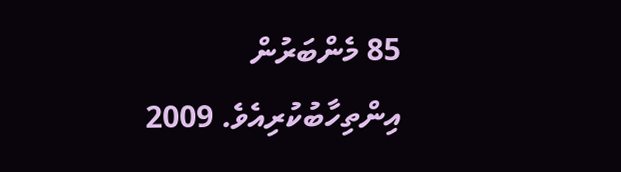85 މެންބަރުން އިންތިހާބުކުރިއެވެ. 2009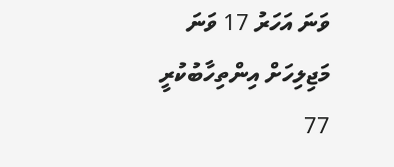ވަނަ އަހަރު 17 ވަނަ މަޖިލިހަށް އިންތިހާބުކުރީ 77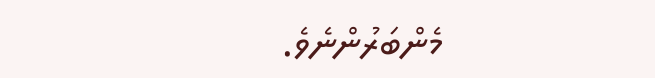މެންބަރުންނެވެ.